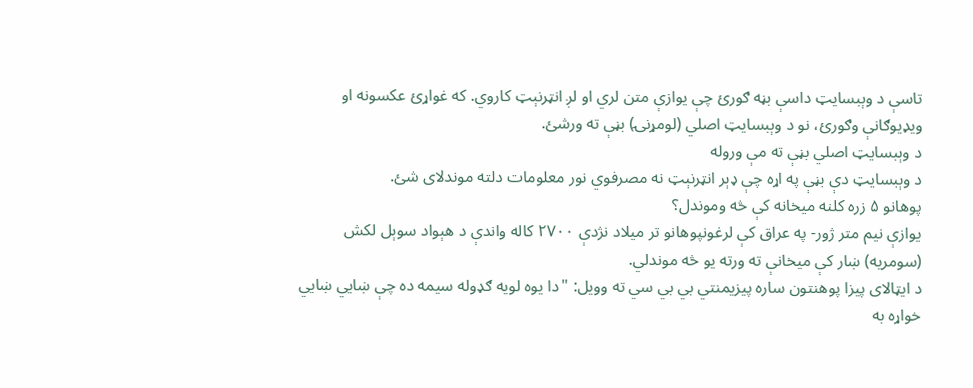تاسې د وېبسایټ داسې بڼه ګورئ چې یوازې متن لري او لږ انټرنېټ کاروي. که غواړئ عکسونه او ویډیوګانې وګورئ، نو د وېبسایټ اصلي (لومړنۍ) بڼې ته ورشئ.
د وېبسایټ اصلي بڼې ته مې وروله
د وېبسایټ دې بڼې په اړه چې ډېر انټرنېټ نه مصرفوي نور معلومات دلته موندلای شئ.
پوهانو ۵ زره کلنه میخانه کې څه وموندل؟
یوازې نیم متر ژور- په عراق کې لرغونپوهانو تر میلاد نژدې ۲۷۰۰ کاله واندې د هېواد سوېل لکش (سومریه) ښار کې میخانې ته ورته یو څه موندلي.
د ایټالای پیزا پوهنتون ساره پیزیمنتي بي بي سي ته وویل: "دا یوه لویه ګډوله سیمه ده چې ښايي ښايي خواړه به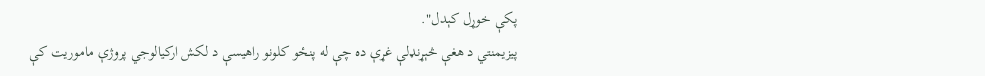پکې خوړل کېدل".
پیزیمنتي د هغې څېړنډلې غړې ده چې له پنځو کلونو راهیسې د لکش ارکیالوجي پروژې ماموریت کې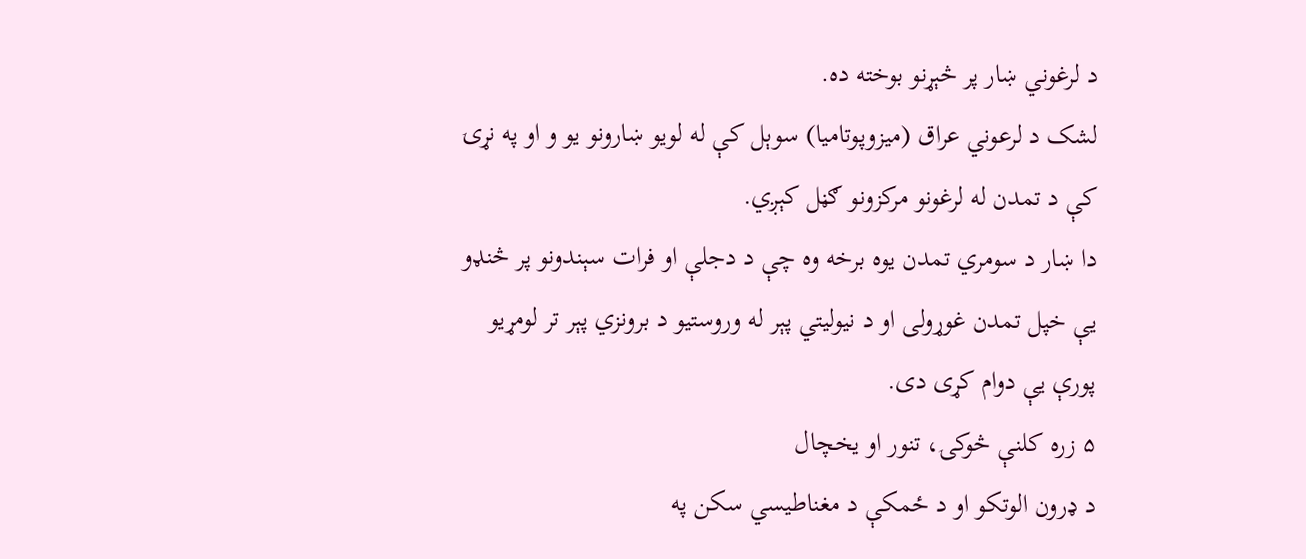د لرغوني ښار پر څېړنو بوخته ده.
لشک د لرعوني عراق (میزوپوتامیا) سوېل کې له لویو ښارونو یو و او په نړۍ کې د تمدن له لرغونو مرکزونو ګڼل کېږي.
دا ښار د سومري تمدن یوه برخه وه چې د دجلې او فرات سېندونو پر څنډو یې خپل تمدن غوړولی او د نیولیتي پېر له وروستیو د برونزي پېر تر لومړیو پورې یې دوام کړی دی.
۵ زره کلنې څوکۍ، تنور او یخچال
د ډرون الوتکو او د ځمکې د مغناطیسي سکن په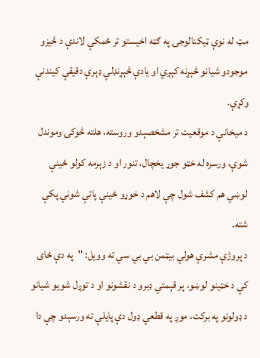مټ له نوې ټیکنالوجۍ په ګټه اخیستو تر ځمکې لاندې د څیزو موجودو شیانو څېړنه کېږي او یادې څېړنډلې ډېرې دقیقې کیندنې وکړې.
د میخانې د موقعیت تر مشخصېدو وروسته، هلته څوکۍ وموندل شوې، ورسره له خټو جوړ یخچال، تنور او د زېرمه کولو ځینې لوښي هم کشف شول چې لاهم د خوړو ځینې پاتې شوني پکې شته.
د پروژې مشرې هولي بیټمن بي بي سي ته وویل: "په دې ځای کې د خټینو لوښو، پر قېمتي ډبرو د نقشونو او د توږل شویو شیانو د ډولونو په برکت، موږ په قطعي ډول دې پایلې ته ورسېدو چې دا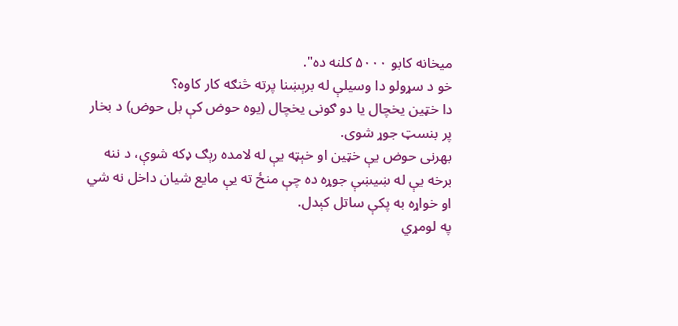میخانه کابو ۵۰۰۰ کلنه ده".
خو د سړولو دا وسیلې له برېښنا پرته څنګه کار کاوه؟
دا خټین یخچال یا دو ګونی یخچال (یوه حوض کې بل حوض) د بخار پر بنسټ جوړ شوی.
بهرنی حوض یې خټین او خېټه یې له لامده رېګ ډکه شوې، د ننه برخه یې له ښیښې جوړه ده چې منځ ته یې مایع شیان داخل نه شي او خواړه به پکې ساتل کېدل.
په لومړي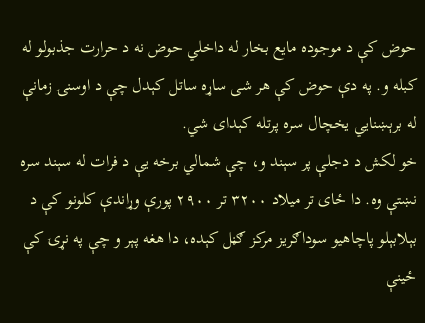حوض کې د موجوده مایع بخار له داخلي حوض نه د حرارت جذبولو له کبله و. په دې حوض کې هر شی ساړه ساتل کېدل چې د اوسنۍ زمانې له برېښنايي یخچال سره پرتله کېدای شي.
خو لکش د دجلې پر سېند و، چې شمالي برخه یې د فرات له سېند سره نښتې وه. دا ځای تر میلاد ۳۲۰۰ تر ۲۹۰۰ پورې وړاندې کلونو کې د بېلابېلو پاچاهیو سوداګریز مرکز ګڼل کېده، دا هغه پېر و چې په نړۍ کې ځینې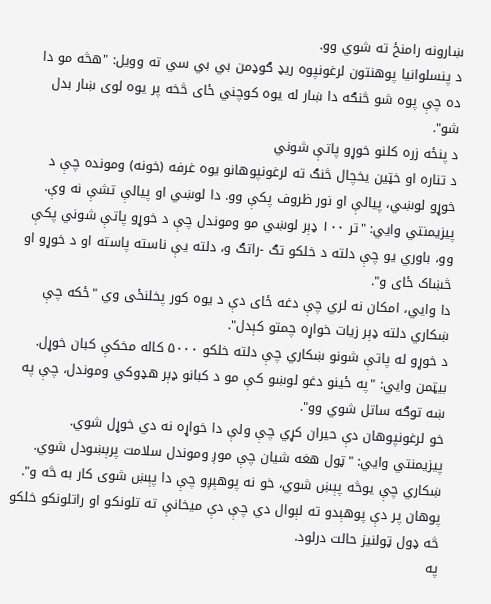ښارونه رامنځ ته شوي وو.
د پنسلوانیا پوهنتون لرغونپوه ریډ ګوډمن بي بي سي ته وویل: "هڅه مو دا ده چې پوه شو څنګه دا ښار له یوه کوچني ځای څخه پر یوه لوی ښار بدل شو".
د پنځه زره کلنو خوړو پاتې شوني
د تناره او خټین یخچال څنګ ته لرغونپوهانو یوه غرفه (خونه) ومونده چې د خوړو لوښي، پیالې او نور ظروف پکې وو. دا لوښي او پیالې تشې نه وې.
پیزیمنتي وايي: "تر ۱۰۰ ډېر لوښي مو وموندل چې د خوړو پاتې شوني پکې وو، باوري یو چې دلته د خلکو تګ -راتګ و، دلته یې ناسته پاسته او د خوړو او څښاک ځای و".
دا وايي، امکان نه لري چې دغه ځای دې د یوه کور پخلنځی وي "ځکه چې ښکاري دلته ډېر زیات خواړه چمتو کېدل".
د خوړو له پاتې شونو ښکاري چې دلته خلکو ۵۰۰۰ کاله مخکې کبان خوړل.
بیټمن وايي: "په ځینو دغو لوښو کې مو د کبانو ډېر هډوکي وموندل، چې په ښه توګه ساتل شوي وو".
خو لرغونپوهان دې حیران کړي چې ولې دا خواړه نه دي خوړل شوي.
پیزیمنتي وايي: "ټول هغه شیان چې موږ وموندل سلامت پرېښودل شوي. ښکاري چې یوڅه پېښ شوي، خو نه پوهېږو چې دا پېښ شوی کار به څه و".
پوهان پر دې پوهېدو ته لېوال دي چې دې میخانې ته تلونکو او راتلونکو خلکو څه ډول ټولنیز حالت درلود.
په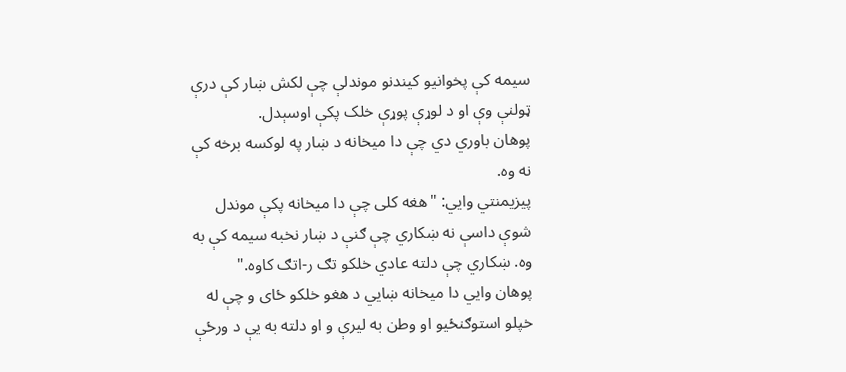سیمه کې پخوانیو کیندنو موندلې چې لکش ښار کې درې ټولنې وې او د لوړې پوړې خلک پکې اوسېدل.
پوهان باوري دي چې دا میخانه د ښار په لوکسه برخه کې نه وه.
پیزیمنتي وايي: "هغه کلی چې دا میخانه پکې موندل شوې داسې نه ښکاري چې ګنې د ښار نخبه سیمه کې به وه. ښکاري چې دلته عادي خلکو تګ ر-اتګ کاوه."
پوهان وايي دا میخانه ښايي د هغو خلکو ځای و چې له خپلو استوګنځیو او وطن به لیرې و او دلته به یې د ورځې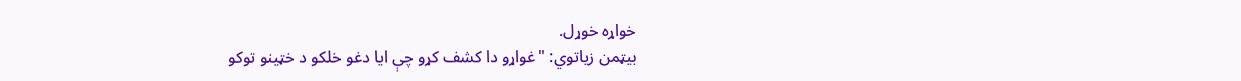خواړه خوړل.
بیټمن زیاتوي: "غواړو دا کشف کړو چې ایا دغو خلکو د خټینو توکو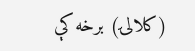(کلالۍ) برخه کې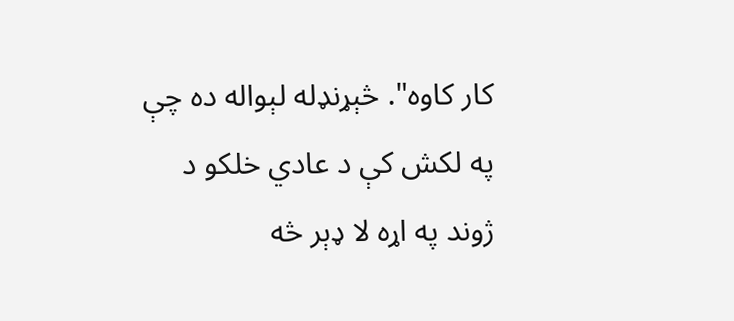کار کاوه". څېړنډله لېواله ده چې په لکش کې د عادي خلکو د ژوند په اړه لا ډېر څه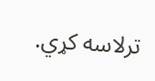ترلاسه کړي.